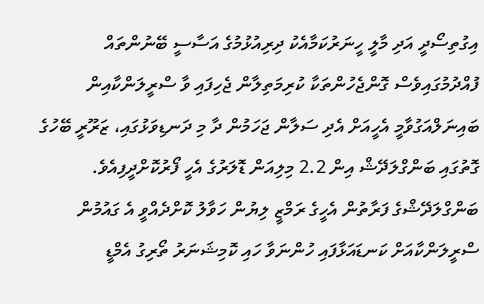އިގުތިސޯދީ އަދި މާލީ ހީނަރުކަމާއެކު ދިރިއުޅުމުގެ އަސާސީ ބޭނުންތައް ފުއްދުމުގައިވެސް ގޮންޖެހުންތަކާ ކުރިމަތިލާން ޖެހިފައި ވާ ސްރީލަންކާއިން ބައިނަލްއަގުވާމީ އެހީއަށް އެދި ސަލާން ޖަހަމުން ދާ މި ދަނޑިވަޅުގައި، ޒަރޫރީ ބޭހުގެ ގޮތުގައި ބަންގްލަދޭޝް އިން 2.2 މިލިއަން ޑޮލަރުގެ އެހީ ފޯރުކޮށްދީފިއެވެ.
ބަންގްލަދޭޝްގެ ފަރާތުން އެހީގެ ރަމްޒީ ލިޔުން ހަވާލު ކޮށްދެއްވީ އެ ގައުމުން ސްރީލަންކާއަށް ކަނޑައަޅާފައި ހުންނަވާ ހައި ކޮމިޝަނަރު ތޯރިގު އެމްޑީ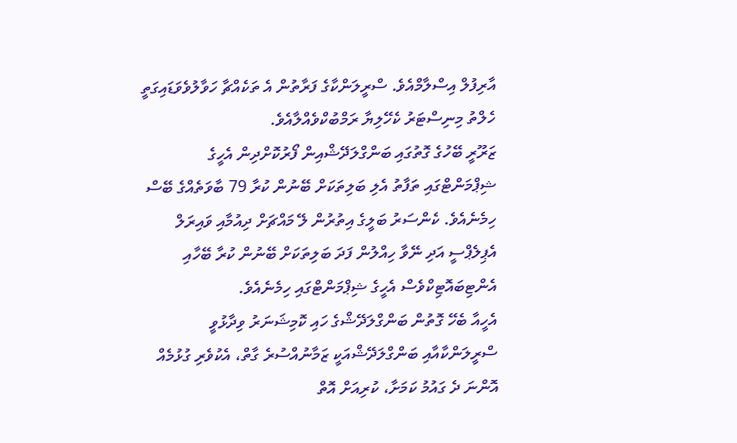އާރިފުލް އިސްލާމްއެވެ. ސްރީލަންކާގެ ފަރާތުން އެ ތަކެއްޗާ ހަވާލުވެވަޑައިގަތީ ހެލްތު މިނިސްޓަރު ކެހޭލިޔާ ރަމްބުކްވެއްލާއެވެ.
ޒަރޫރީ ބޭހުގެ ގޮތުގައި ބަންގްލަދޭޝްއިން ފޯރުކޮށްދިން އެހީގެ ޝިޕްމަންޓްގައި ތަފާތު އެލި ބަލިތަކަށް ބޭނުން ކުރާ 79 ބާވަތެއްގެ ބޭސް ހިމެނެއެވެ. ކެންސަރު ބަލީގެ އިތުރުން ލޭ މައްޗަށް ދިއުމާއި ވައިރަލް އެޕިލެޕްސީ އަދި ނޭވާ ހިއްލުން ފަދަ ބަލިތަކަށް ބޭނުން ކުރާ ބޭހާއި އެންޓިބައޮޓިކްވެސް އެހީގެ ޝިޕްމަންޓްގައި ހިމެނެއެވެ.
އެހީއާ ބެހޭ ގޮތުން ބަންގްލަދޭޝްގެ ހައި ކޮމިޝަނަރު ވިދާޅުވީ ސްރީލަންކާއާއި ބަންގްލަދޭޝްއަކީ ޒަމާނުއްސުރެ ގާތް، އެކުވެރި ގުޅުމެއް އޮންނަ ދެ ގައުމު ކަމަށާ، ކުރިއަށް އޮތް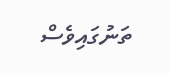ތަނުގައިވެސް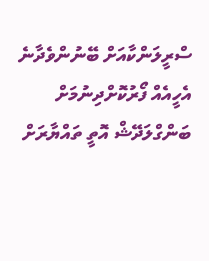ސްރީލަންކާއަށް ބޭނުންވެދާނެ އެހީއެއް ފޯރުކޮށްދިނުމަށް ބަންގްލަދޭޝް އޮތީ ތައްޔާރަށް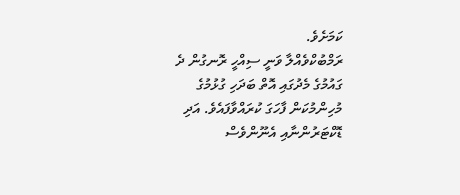ކަމަށެވެ.
ރަމްބުކްވެއްލާ ވަނީ ސިއްހީ ރޮނގުން ދެ ގައުމުގެ މެދުގައި އޮތް ބަދަހި ގުޅުމުގެ މުހިންމުކަން ފާހަގަ ކުރައްވާފައެވެ. އަދި ޑޮކްޓަރުންނާއި އެނޫންވެސް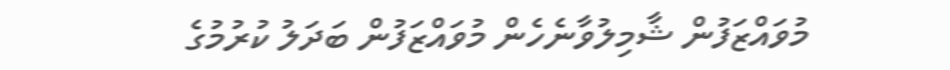މުވައްޒަފުން ޝާމިލުވާނެހެން މުވައްޒަފުން ބަދަލު ކުރުމުގެ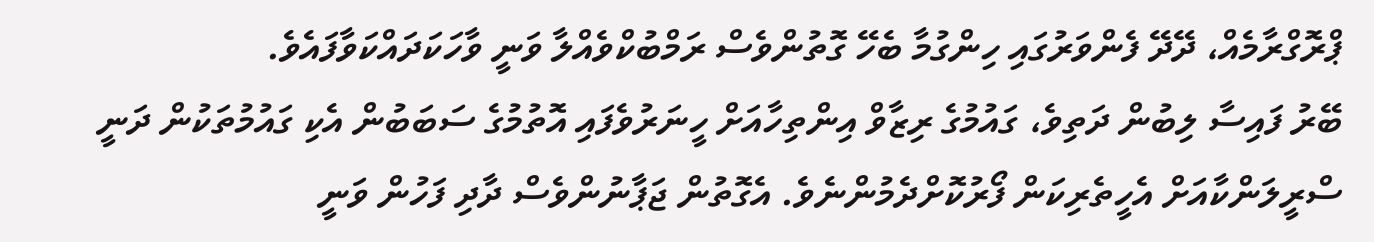ޕްރޮގްރާމެއް، ދޭދޭ ފެންވަރުގައި ހިންގުމާ ބެހޭ ގޮތުންވެސް ރަމްބުކްވެއްލާ ވަނީ ވާހަކަދައްކަވާފައެވެ.
ބޭރު ފައިސާ ލިބުން ދަތިވެ، ގައުމުގެ ރިޒާވް އިންތިހާއަށް ހީނަރުވެފައި އޮތުމުގެ ސަބަބުން އެކި ގައުމުތަކުން ދަނީ ސްރީލަންކާއަށް އެހީތެރިކަން ފޯރުކޮށްދެމުންނެވެ. އެގޮތުން ޖަޕާނުންވެސް ދާދި ފަހުން ވަނީ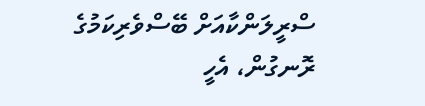ސްރީލަންކާއަށް ބޭސްވެރިކަމުގެ ރޮނގުން، އެހީ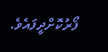ފޯރުކޮށްދީފައެވެ.